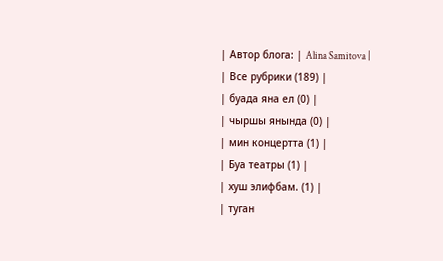| Автор блога: | Alina Samitova |
| Все рубрики (189) |
| буада яна ел (0) |
| чыршы янында (0) |
| мин концертта (1) |
| Буа театры (1) |
| хуш элифбам. (1) |
| туган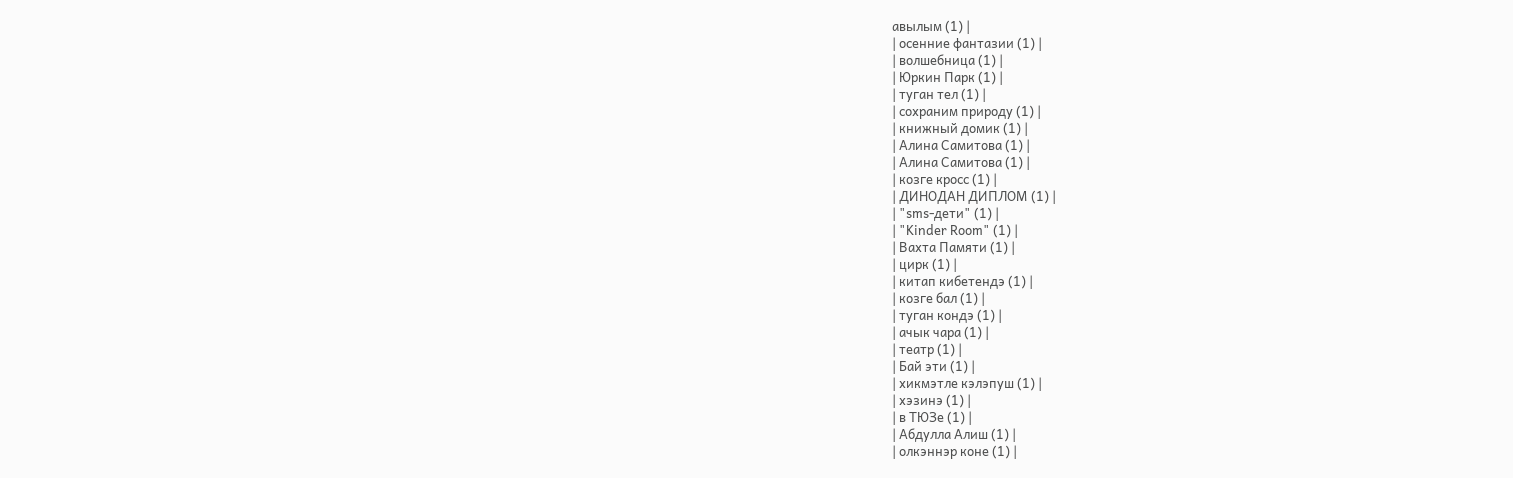авылым (1) |
| осенние фантазии (1) |
| волшебница (1) |
| Юркин Парк (1) |
| туган тел (1) |
| сохраним природу (1) |
| книжный домик (1) |
| Алина Самитова (1) |
| Алина Самитова (1) |
| козге кросс (1) |
| ДИНОДАН ДИПЛОМ (1) |
| "sms-дети" (1) |
| "Kinder Room" (1) |
| Вахта Памяти (1) |
| цирк (1) |
| китап кибетендэ (1) |
| козге бал (1) |
| туган кондэ (1) |
| ачык чара (1) |
| театр (1) |
| Бай эти (1) |
| хикмэтле кэлэпуш (1) |
| хэзинэ (1) |
| в ТЮЗе (1) |
| Абдулла Алиш (1) |
| олкэннэр коне (1) |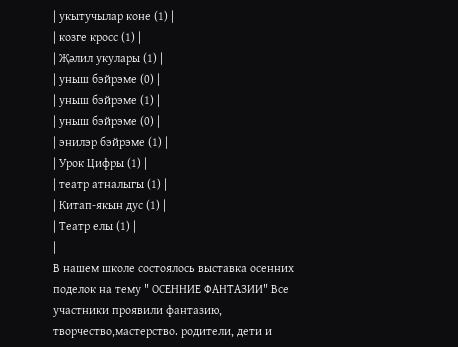| укытучылар коне (1) |
| козге кросс (1) |
| Җәлил укулары (1) |
| уныш бэйрэме (0) |
| уныш бэйрэме (1) |
| уныш бэйрэме (0) |
| энилэр бэйрэме (1) |
| Урок Цифры (1) |
| театр атналыгы (1) |
| Китап-якын дус (1) |
| Театр елы (1) |
|
В нашем школе состоялось выставка осенних поделок на тему " ОСЕННИЕ ФАНТАЗИИ" Все участники проявили фантазию, творчество,мастерство. родители, дети и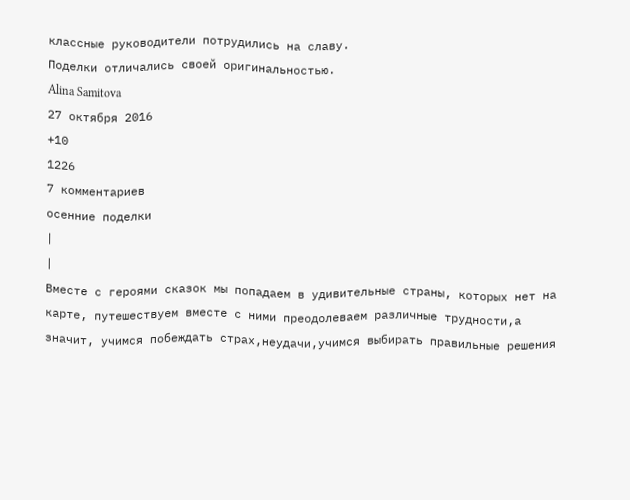классные руководители потрудились на славу.
Поделки отличались своей оригинальностью.
Alina Samitova
27 октября 2016
+10
1226
7 комментариев
осенние поделки
|
|
Вместе с героями сказок мы попадаем в удивительные страны, которых нет на карте, путешествуем вместе с ними преодолеваем различные трудности,а значит, учимся побеждать страх,неудачи,учимся выбирать правильные решения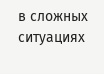в сложных ситуациях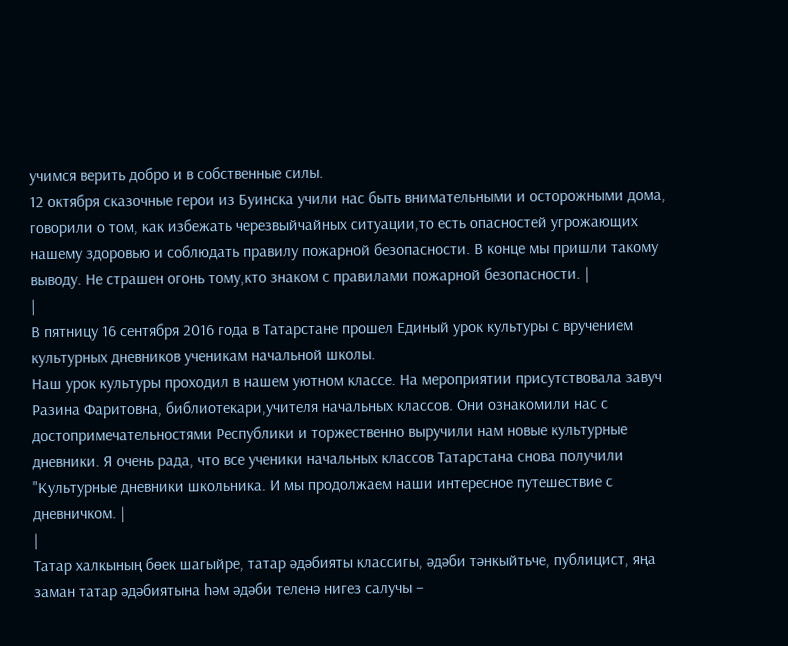учимся верить добро и в собственные силы.
12 октября сказочные герои из Буинска учили нас быть внимательными и осторожными дома, говорили о том, как избежать черезвыйчайных ситуации,то есть опасностей угрожающих нашему здоровью и соблюдать правилу пожарной безопасности. В конце мы пришли такому выводу. Не страшен огонь тому,кто знаком с правилами пожарной безопасности. |
|
В пятницу 16 сентября 2016 года в Татарстане прошел Единый урок культуры с вручением культурных дневников ученикам начальной школы.
Наш урок культуры проходил в нашем уютном классе. На мероприятии присутствовала завуч Разина Фаритовна, библиотекари,учителя начальных классов. Они ознакомили нас с достопримечательностями Республики и торжественно выручили нам новые культурные дневники. Я очень рада, что все ученики начальных классов Татарстана снова получили "Культурные дневники школьника. И мы продолжаем наши интересное путешествие с дневничком. |
|
Татар халкының бөек шагыйре, татар әдәбияты классигы, әдәби тәнкыйтьче, публицист, яңа заман татар әдәбиятына һәм әдәби теленә нигез салучы –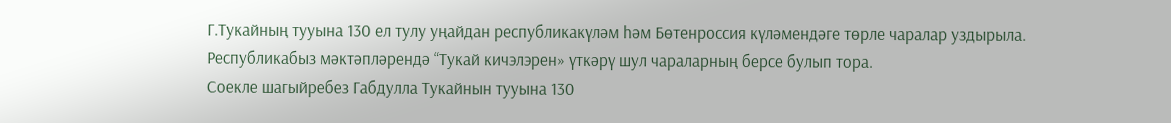Г.Тукайның тууына 130 ел тулу уңайдан республикакүләм һәм Бөтенроссия күләмендәге төрле чаралар уздырыла. Республикабыз мәктәпләрендә “Тукай кичэлэрен» үткәрү шул чараларның берсе булып тора.
Соекле шагыйребез Габдулла Тукайнын тууына 130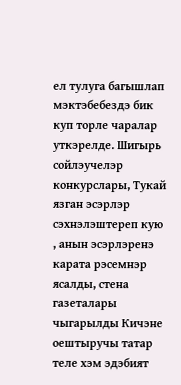ел тулуга багышлап мэктэбебездэ бик куп торле чаралар уткэрелде. Шигырь сойлэучелэр конкурслары, Тукай язган эсэрлэр сэхнэлэштереп кую , анын эсэрлэренэ карата рэсемнэр ясалды, стена газеталары чыгарылды Кичэне оештыручы татар теле хэм эдэбият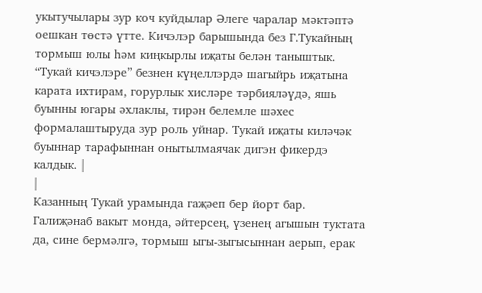укытучылары зур коч куйдылар Әлеге чаралар мәктәптә оешкан төстә үтте. Кичэлэр барышында без Г.Тукайның тормыш юлы һәм киңкырлы иҗаты белән таныштык. “Тукай кичэлэре” безнен күңеллэрдә шагыйрь иҗатына карата ихтирам, горурлык хисләре тәрбияләүдә, яшь буынны югары әхлаклы, тирән белемле шәхес формалаштыруда зур роль уйнар. Тукай иҗаты киләчәк буыннар тарафыннан онытылмаячак дигэн фикердэ калдык. |
|
Казанның Тукай урамында гаҗәеп бер йорт бар. Галиҗәнаб вакыт монда, әйтерсең, үзенең агышын туктата да, сине бермәлгә, тормыш ыгы-зыгысыннан аерып, ерак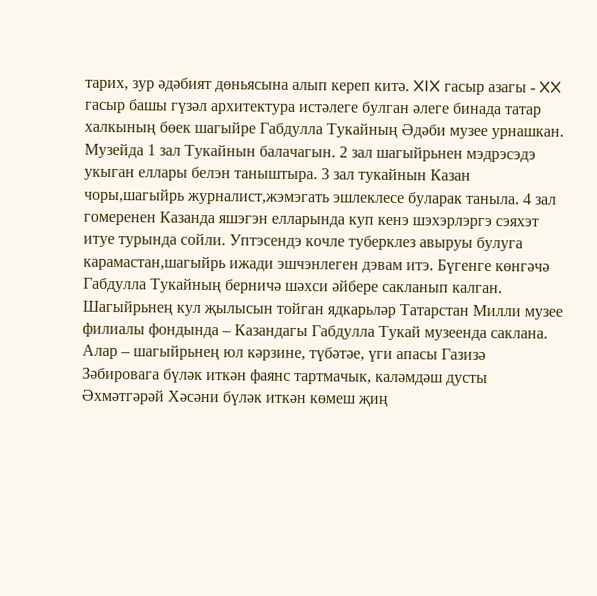тарих, зур әдәбият дөньясына алып кереп китә. XIX гасыр азагы - XX гасыр башы гүзәл архитектура истәлеге булган әлеге бинада татар халкының бөек шагыйре Габдулла Тукайның Әдәби музее урнашкан.
Музейда 1 зал Тукайнын балачагын. 2 зал шагыйрьнен мэдрэсэдэ укыган еллары белэн таныштыра. 3 зал тукайнын Казан чоры,шагыйрь журналист,жэмэгать эшлеклесе буларак таныла. 4 зал гомеренен Казанда яшэгэн елларында куп кенэ шэхэрлэргэ сэяхэт итуе турында сойли. Уптэсендэ кочле туберклез авыруы булуга карамастан,шагыйрь ижади эшчэнлеген дэвам итэ. Бүгенге көнгәчә Габдулла Тукайның берничә шәхси әйбере сакланып калган. Шагыйрьнең кул җылысын тойган ядкарьләр Татарстан Милли музее филиалы фондында – Казандагы Габдулла Тукай музеенда саклана. Алар – шагыйрьнең юл кәрзине, түбәтәе, үги апасы Газизә Зәбировага бүләк иткән фаянс тартмачык, каләмдәш дусты Әхмәтгәрәй Хәсәни бүләк иткән көмеш җиң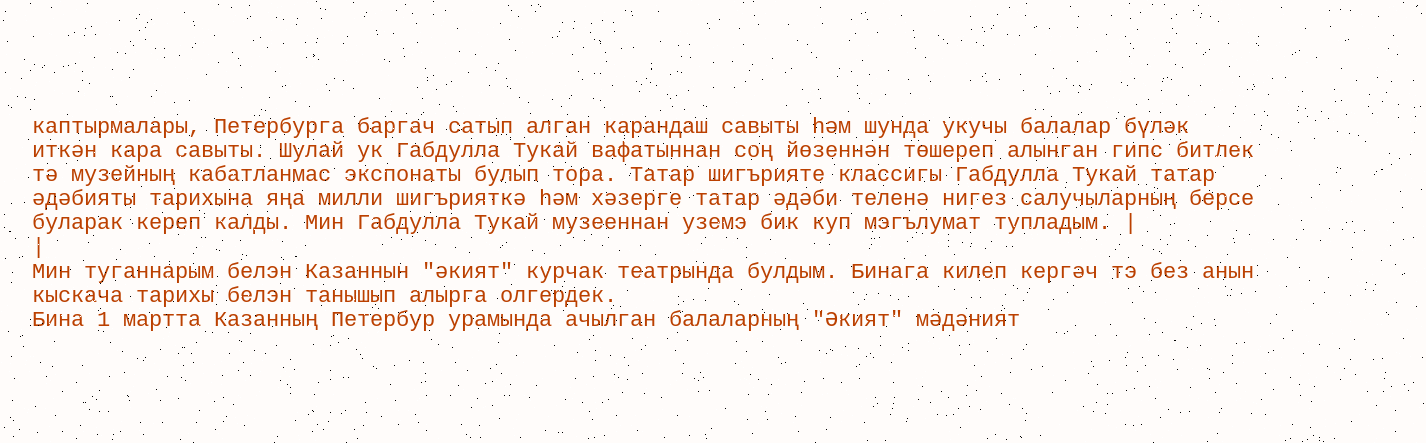каптырмалары, Петербурга баргач сатып алган карандаш савыты һәм шунда укучы балалар бүләк иткән кара савыты. Шулай ук Габдулла Тукай вафатыннан соң йөзеннән төшереп алынган гипс битлек тә музейның кабатланмас экспонаты булып тора. Татар шигърияте классигы Габдулла Тукай татар әдәбияты тарихына яңа милли шигърияткә һәм хәзерге татар әдәби теленә нигез салучыларның берсе буларак кереп калды. Мин Габдулла Тукай музееннан уземэ бик куп мэгълумат тупладым. |
|
Мин туганнарым белэн Казаннын "әкият" курчак театрында булдым. Бинага килеп кергәч тэ без анын кыскача тарихы белэн танышып алырга олгердек.
Бина 1 мартта Казанның Петербур урамында ачылган балаларның "Әкият" мәдәният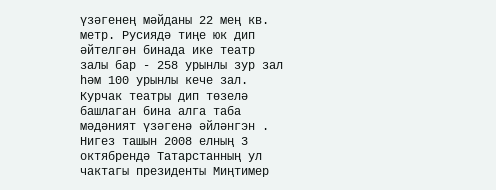үзәгенең мәйданы 22 мең кв. метр. Русиядә тиңе юк дип әйтелгән бинада ике театр залы бар - 258 урынлы зур зал һәм 100 урынлы кече зал. Курчак театры дип төзелә башлаган бина алга таба мәдәният үзәгенә әйләнгэн . Нигез ташын 2008 елның 3 октябрендә Татарстанның ул чактагы президенты Миңтимер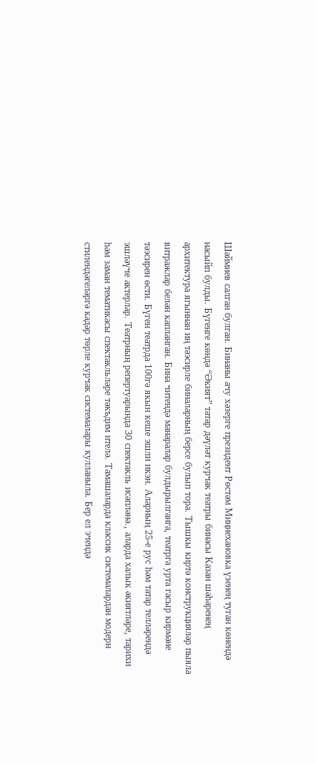Шәймиев салган булган. Бинаны ачу хәзерге президент Рөстәм Миңнехановка үзенең туган көнендә насыйп булды. Бүгенге көндә “Әкият” татар дәүләт курчак театры бинасы Казан шәһәренең архитектура ягыннан иң тәэсирле биналарның берсе булып тора. Тышкы киртә конструкцияләр пыяла витражлар белән капланган. Бина читендә манаралар булдырылганга, театрга урта гасыр кирмәне тәэсирен өсти. Бүген театрда 100гә якын кеше эшли икэн. Аларның 25-е рус һәм татар телләрендә эшләүче актерлар. Театрның репертуарында 30 спектакль исәпләнә., аларда халык әкиятләре, тарихи һәм заман тематикасы спектакльләре тәкъдим ителә. Тамашаларда классик системалардан модерн стилендәгеләргә кадәр төрле курчак системалары кулланыла. Бер ел эчендә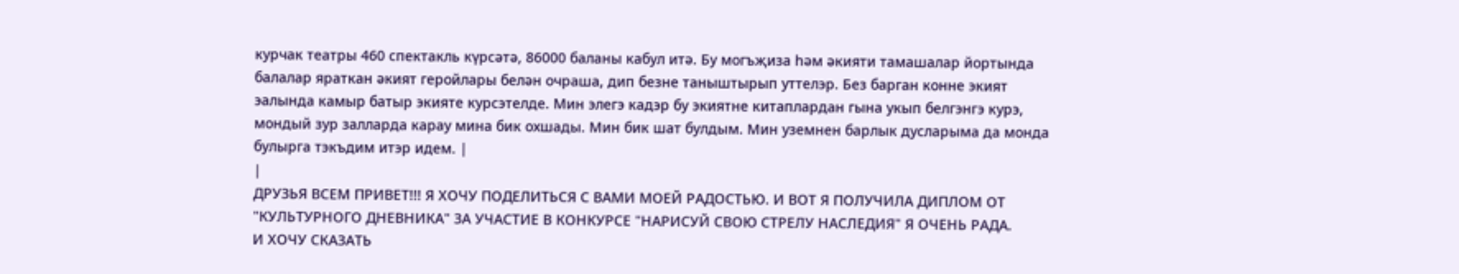курчак театры 460 спектакль күрсәтә, 86000 баланы кабул итә. Бу могъҗиза һәм әкияти тамашалар йортында балалар яраткан әкият геройлары белән очраша, дип безне таныштырып уттелэр. Без барган конне экият эалында камыр батыр экияте курсэтелде. Мин элегэ кадэр бу экиятне китаплардан гына укып белгэнгэ курэ, мондый зур залларда карау мина бик охшады. Мин бик шат булдым. Мин уземнен барлык дусларыма да монда булырга тэкъдим итэр идем. |
|
ДРУЗЬЯ ВСЕМ ПРИВЕТ!!! Я ХОЧУ ПОДЕЛИТЬСЯ С ВАМИ МОЕЙ РАДОСТЬЮ. И ВОТ Я ПОЛУЧИЛА ДИПЛОМ ОТ "КУЛЬТУРНОГО ДНЕВНИКА" ЗА УЧАСТИЕ В КОНКУРСЕ "НАРИСУЙ СВОЮ СТРЕЛУ НАСЛЕДИЯ" Я ОЧЕНЬ РАДА.
И ХОЧУ СКАЗАТЬ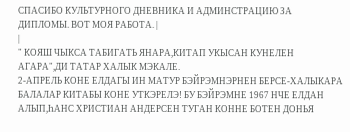СПАСИБО КУЛЬТУРНОГО ДНЕВНИКА И АДМИНСТРАЦИЮ ЗА ДИПЛОМЫ. ВОТ МОЯ РАБОТА. |
|
" КОЯШ ЧЫКСА ТАБИГАТЬ ЯНАРА,КИТАП УКЫСАН КУНЕЛЕН АГАРА",ДИ ТАТАР ХАЛЫК МЭКАЛЕ.
2-АПРЕЛЬ КОНЕ ЕЛДАГЫ ИН МАТУР БЭЙРЭМНЭРНЕН БЕРСЕ-ХАЛЫКАРА БАЛАЛАР КИТАБЫ КОНЕ УТКЭРЕЛЭ! БУ БЭЙРЭМНЕ 1967 НЧЕ ЕЛДАН АЛЫП,ҺАНС ХРИСТИАН АНДЕРСЕН ТУГАН КОННЕ БОТЕН ДОНЬЯ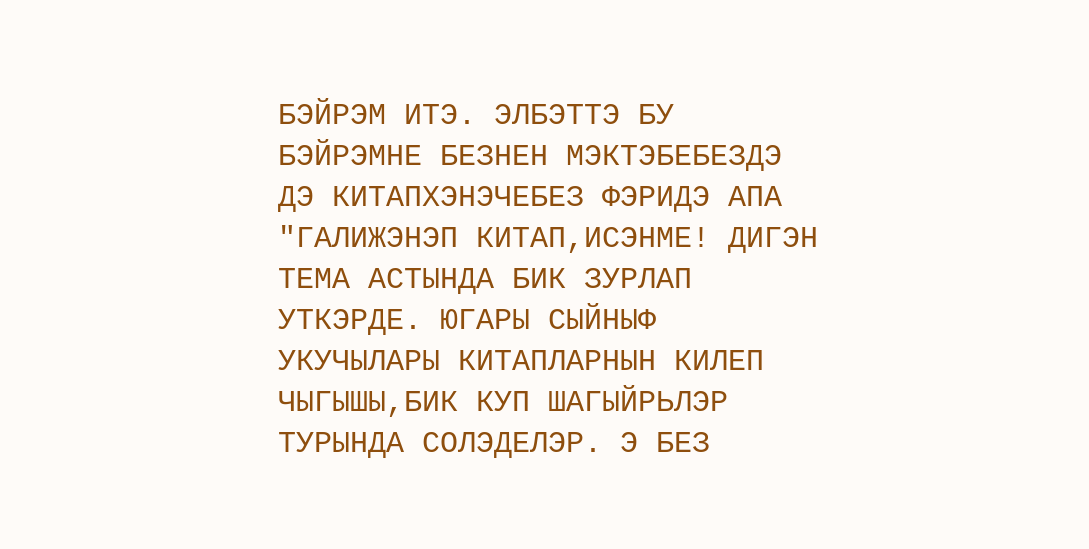БЭЙРЭМ ИТЭ. ЭЛБЭТТЭ БУ БЭЙРЭМНЕ БЕЗНЕН МЭКТЭБЕБЕЗДЭ ДЭ КИТАПХЭНЭЧЕБЕЗ ФЭРИДЭ АПА "ГАЛИЖЭНЭП КИТАП,ИСЭНМЕ! ДИГЭН ТЕМА АСТЫНДА БИК ЗУРЛАП УТКЭРДЕ. ЮГАРЫ СЫЙНЫФ УКУЧЫЛАРЫ КИТАПЛАРНЫН КИЛЕП ЧЫГЫШЫ,БИК КУП ШАГЫЙРЬЛЭР ТУРЫНДА СОЛЭДЕЛЭР. Э БЕЗ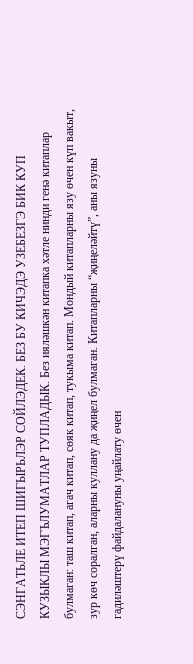СЭНГАТЬЛЕ ИТЕП ШИГЫРЬЛЭР СОЙЛЭДЕК. БЕЗ БУ КИЧЭДЭ УЗЕБЕЗГЭ БИК КУП КУЗЫКЛЫ МЭГЪЛУМАТЛАР ТУПЛАДЫК. Без ияләшкән китапка хәтле нинди генә китаплар булмаган: таш китап, агач китап, сөяк китап, тукыма китап. Мондый китапларны язу өчен күп вакыт, зур көч соралган, аларны куллану да җиңел булмаган. Китапларны “җиңеләйтү”, аны язуны гадиләштерү файдалануны уңайлату өчен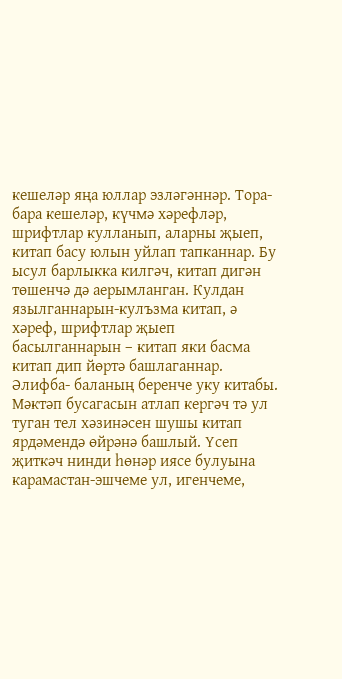кешеләр яңа юллар эзләгәннәр. Тора-бара кешеләр, күчмә хәрефләр, шрифтлар кулланып, аларны җыеп, китап басу юлын уйлап тапканнар. Бу ысул барлыкка килгәч, китап дигән төшенчә дә аерымланган. Кулдан язылганнарын-кулъзма китап, ә хәреф, шрифтлар җыеп басылганнарын – китап яки басма китап дип йөртә башлаганнар. Әлифба- баланың беренче уку китабы. Мәктәп бусагасын атлап кергәч тә ул туган тел хәзинәсен шушы китап ярдәмендә өйрәнә башлый. Үсеп җиткәч нинди һөнәр иясе булуына карамастан-эшчеме ул, игенчеме,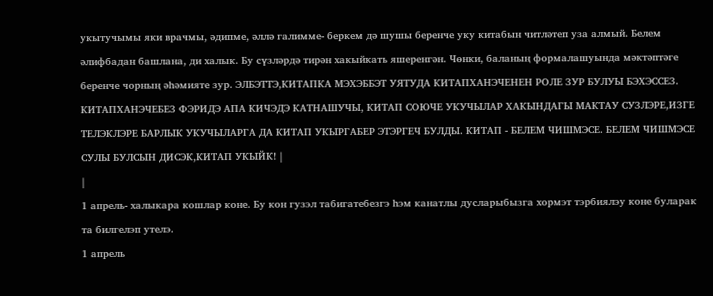укытучымы яки врачмы, әдипме, әллә галимме- беркем дә шушы беренче уку китабын читләтеп уза алмый. Белем әлифбадан башлана, ди халык. Бу сүзләрдә тирән хакыйкать яшеренгән. Чөнки, баланың формалашуында мәктәптәге беренче чорның әһәмияте зур. ЭЛБЭТТЭ,КИТАПКА МЭХЭББЭТ УЯТУДА КИТАПХАНЭЧЕНЕН РОЛЕ ЗУР БУЛУЫ БЭХЭССЕЗ. КИТАПХАНЭЧЕБЕЗ ФЭРИДЭ АПА КИЧЭДЭ КАТНАШУЧЫ, КИТАП СОЮЧЕ УКУЧЫЛАР ХАКЫНДАГЫ МАКТАУ СУЗЛЭРЕ,ИЗГЕ ТЕЛЭКЛЭРЕ БАРЛЫК УКУЧЫЛАРГА ДА КИТАП УКЫРГАБЕР ЭТЭРГЕЧ БУЛДЫ. КИТАП - БЕЛЕМ ЧИШМЭСЕ. БЕЛЕМ ЧИШМЭСЕ СУЛЫ БУЛСЫН ДИСЭК,КИТАП УКЫЙК! |
|
1 апрель- халыкара кошлар коне. Бу кон гузэл табигатебезгэ һэм канатлы дусларыбызга хормэт тэрбиялэу коне буларак та билгелэп утелэ.
1 апрель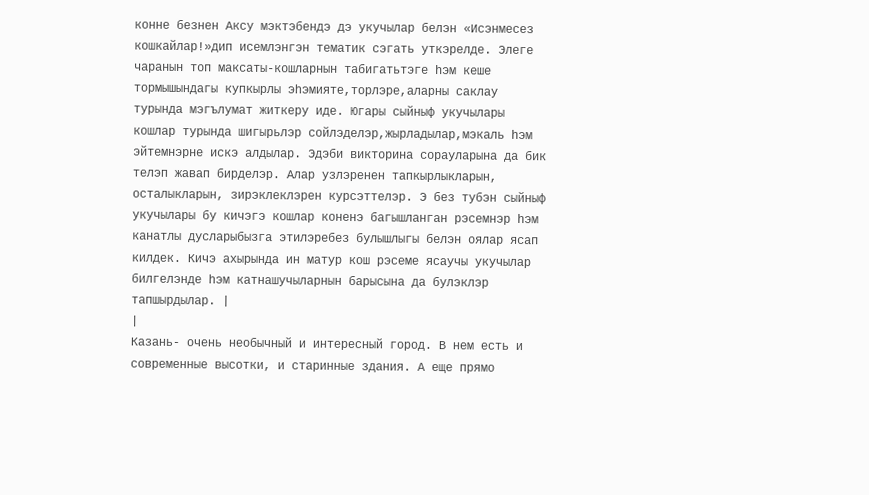конне безнен Аксу мэктэбендэ дэ укучылар белэн «Исэнмесез кошкайлар!»дип исемлэнгэн тематик сэгать уткэрелде. Элеге чаранын топ максаты-кошларнын табигатьтэге һэм кеше тормышындагы купкырлы эһэмияте,торлэре,аларны саклау турында мэгълумат житкеру иде. Югары сыйныф укучылары кошлар турында шигырьлэр сойлэделэр,жырладылар,мэкаль һэм эйтемнэрне искэ алдылар. Эдэби викторина сорауларына да бик телэп жавап бирделэр. Алар узлэренен тапкырлыкларын, осталыкларын, зирэклеклэрен курсэттелэр. Э без тубэн сыйныф укучылары бу кичэгэ кошлар коненэ багышланган рэсемнэр һэм канатлы дусларыбызга этилэребез булышлыгы белэн оялар ясап килдек. Кичэ ахырында ин матур кош рэсеме ясаучы укучылар билгелэнде һэм катнашучыларнын барысына да булэклэр тапшырдылар. |
|
Казань- очень необычный и интересный город. В нем есть и современные высотки, и старинные здания. А еще прямо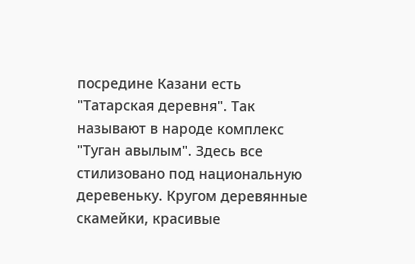посредине Казани есть "Татарская деревня". Так называют в народе комплекс "Туган авылым". Здесь все стилизовано под национальную деревеньку. Кругом деревянные скамейки, красивые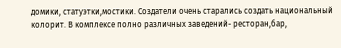домики, статуэтки,мостики. Создатели очень старались создать национальный колорит. В комплексе полно различных заведений- ресторан,бар,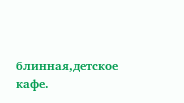блинная,детское кафе.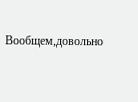Вообщем,довольно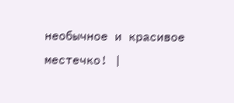необычное и красивое местечко! |